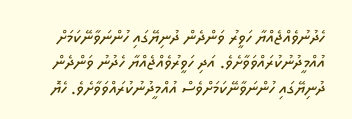ހެދުނުވެއްޖެއްޔާ ހަވީރު ވަންދެން ދުނިޔޭގައި ހުންނަވާނޭކަމަށް އުއްމީދުނުކުރައްވަވާށެވެ. އަދި ހަވީރުވެއްޖެއްޔާ ހެދުނު ވަންދެން ދުނިޔޭގައި ހުންނަވާނޭކަމަށްވެސް އުއްމީދުނުކުރައްވަވާށެވެ. ހެޔޮ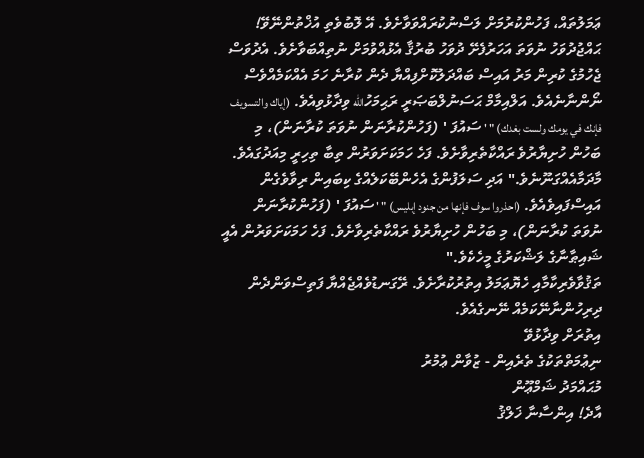ޢަމަލުތައް، ފަހުންކުރުމަށް ލަސްނުކުރައްވަވާށެވެ. އޭ ލޮބުވެތި އުޚްތުންނޭވޭ! ޙައްޖުދުވަހު ނުވަތަ އަހަރުފެށޭ ދުވަހު ބުރުޤާ އެޅުއްވުމަށް ނުތިއްބަވާށެވެ. އެދުވަސް ޖެހުމުގެ ކުރިން މަރު އައިސް ބައްދަލުކޮށްފިއްޔާ ދެން ކުރާނެ ހަމަ އެއްކަމެއްވެސް ނޯންނާނެއެވެ. އަލްއިމާމް ޙަސަނުލްބަޞަރީ ރަޙިމަހުالله ވިދާޅުވިއެވެ. (إياك والتسويف فإنك في يومك ولست بغدك) " ' ސައުފަ ' (ފަހުންކުރާނަން ނުވަތަ ކުރާނަން)، މި ބަހުން ހުށިޔާރުވެ ރައްކާތެރިވާށެވެ. ފަހެ ހަމަކަށަވަރުން ތިބާ ތިހިރީ މިއަދުގައެވެ. މާދަމާއެއްގަނޫނެވެ." އަދި ސަލަފުންގެ އެހެންބޭކަލެއްގެ ކިބައިން ރިވާވެގެން އައިސްފައިވެއެވެ. (احذروا سوف فإنها من جنود إبليس) " ' ސައުފަ ' (ފަހުންކުރާނަން ނުވަތަ ކުރާނަން)، މި ބަހުން ހުށިޔާރުވެ ރައްކާތެރިވާށެވެ. ފަހެ ހަމަކަށަވަރުން އެއީ ޝައިޠާނާގެ ލަޝްކަރުގެ މީހެކެވެ."
ތަޤުވާވެރިކާމާއި ހެޔޮޢަމަލު އިތުރުކުރާށެވެ. ރޭގަނޑުވެއްޖެއްޔާ ފަތިސްވަންދެން ދިރިހުންނާނޭކަމެއް ނޭނގެއެވެ.
އިތުރަށް ވިދާޅުވޭ
ނިޢުމަތްތަކުގެ ތެރެއިން - ޒުވާން ޢުމުރު
މުޙައްމަދު ޝަމްޢޫން
އާދެ! އިންސާނާ ޚަލްޤު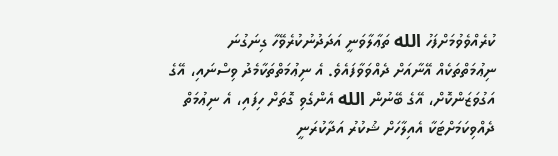ކުރެއްވެވުމަށްފަހު الله ތަޢާލާވަނީ އަދަދުނުކުރެވޭހާ ގިނަގުނަ ނިޢުމަތްތަކެއް އޭނާއަށް ދެއްވަވާފައެވެ. އެ ނިޢުމަތްތަކާމެދު ވިސްނައި، އޭގެ އަގުވަޒަންކޮށް، އޭގެ ބޭނުން الله އެންގެވި ގޮތަށް ހިފައި، އެ ނިޢުމަތް ދެއްވިކަމަށްޓަކާ އެއިލާހަށް ޝުކުރު އަދާކުރަނީ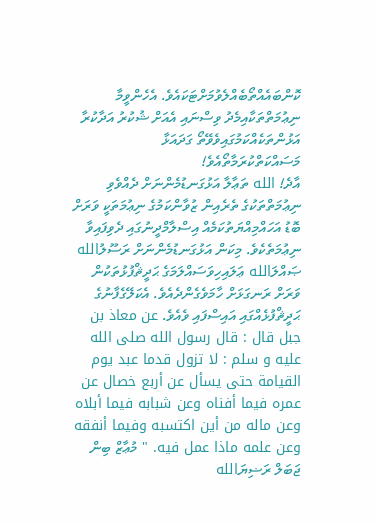ކޮންބައެއްތޯބެއްލެވުމަށްޓަކައެވެ. އެހެންވީމާ ނިޢުމަތްތަކާއިމެދު ވިސްނައި އެއަށް ޝުކުރު އަދާކުރާ އަޅުންތަކެއްކަމުގައިވެވޭތޯ ގަދައަޅާ މަސައްކަތްކުރަމާތޯއެވެ!
އާދެ! الله ތަޢާލާ އަޅުގަނޑުމެންނަށް ދެއްވެވި ނިޢުމަތްތަކުގެ ތެރެއިން ޒުވާންކަމުގެ ނިޢުމަތަކީ ވަރަށް ބޮޑު އަހައްމިއްޔަތުކަމެއް އިސްލާމްދީނުގައި ދެވިފައިވާ ނިޢުމަތެކެވެ. މިކަން އަޅުގަނޑުމެންނަށް ރަސޫލުالله ޞައްލަالله ޢަލައިހިވަސައްލަމަގެ ޙަދީޘްފުޅުތަކުން ވަރަށް ރަނގަޅަށް ހާމަވެގެންދެއެވެ. އެކަލޭގެފާނުގެ ޙަދީޘްފުޅެއްގައި އައިސްފައި ވެއެވެ. عن معاذ بن جبل قال : قال رسول الله صلى الله عليه و سلم : لا تزول قدما عبد يوم القيامة حتى يسأل عن أربع خصال عن عمره فيما أفناه وعن شبابه فيما أبلاه وعن ماله من أين اكتسبه وفيما أنفقه وعن علمه ماذا عمل فيه. " މުޢާޒް ބިން ޖަބަލް ރަޟިޔަالله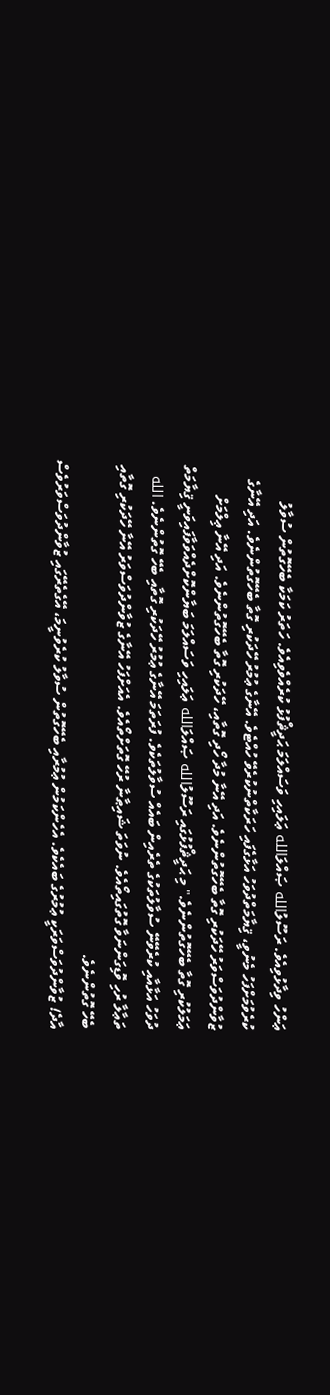ޢަންހު ވިދާޅުވިއެވެ. ރަސޫލުالله ޞައްލަالله ޢަލައިހި ވަސައްލަމަ ޙަދީޘްފުޅު ކުރެއްވެވިއެވެ. ހަތަރު ކަމަކާ ބެހޭގޮތުން ސުވާލު ކުރެވުމަށްފަހު މެނުވީ، ޤިޔާމަތްދުވަހު އަޅާގެފައި ހަރަކާތްނުކުރެވޭ ހުއްޓެވެ. އޭނާގެ ޢުމުރު ހޭދަކުރި ގޮތާ ބެހޭގޮތުންނެވެ. އަދި އޭނާގެ ޒުވާންދުވަސްވަރު ހޭދަކުރި ގޮތާ ބެހޭގޮތުންނެވެ. އަދި އޭނާ މުދާ ހޯދި ގޮތާއި، ހޭދަކުރި ގޮތާ ބެހޭގޮތުންނެވެ. އަދި އޭނާ ޢިލްމަށް ޢަމަލުކުރި ގޮތާ ބެހޭގޮތުންނެވެ." މި ޙަދީޘްފުޅުގައި ރަސޫލުالله ޞައްލަالله ޢަލައިހި ވަސައްލަމަ ބަޔާންކޮށްދެއްވަވާފައިވަނީ ޤިޔާމަތް ދުވަހު އަޅާއާއި ކުރެވޭނޭ ސުވާލުތަކުގެ ތެރެއިން ބައެއް ސުވާލުތަކެވެ. ފުރަތަމަ އޭނާގެ ޢުމުރު ހޭދަކުރި ގޮތާއި ބެހޭ ގޮތުންނެވެ. الله ތަޢާލާ ރުހި ވޮޑިގަންނަވާ ގޮތުގައިތޯއެވެ. ނުވަތަ ޝައިޠާނާ ރުހޭ ގޮތަށްތޯއެވެ. އެއަށްފަހު އޭނާގެ ޒުވާންދުވަސްވަރު އޭނާ ހޭދަކުރި ގޮތާއި ބެހޭ ގޮތުންނެވެ.
އާދެ! ޒުވާންދުވަސްވަރަކީ ޢުމުރުގެ ބައެކެވެ. އެހެންކަމުން ޢުމުރާއި ބެހޭގޮތުން ސުވާލު ކުރެވުނީމަ، އޭގެތެރޭގައި ޒުވާންދުވަސްވަރުވެސް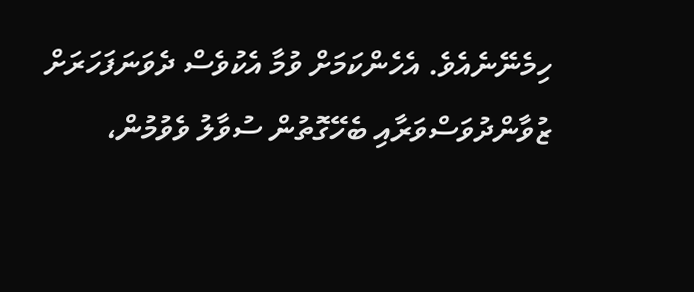ހިމެނޭނެއެވެ. އެހެންކަމަށް ވުމާ އެކުވެސް ދެވަނަފަހަރަށް ޒުވާންދުވަސްވަރާއި ބެހޭގޮތުން ސުވާލު ވެވުމުން،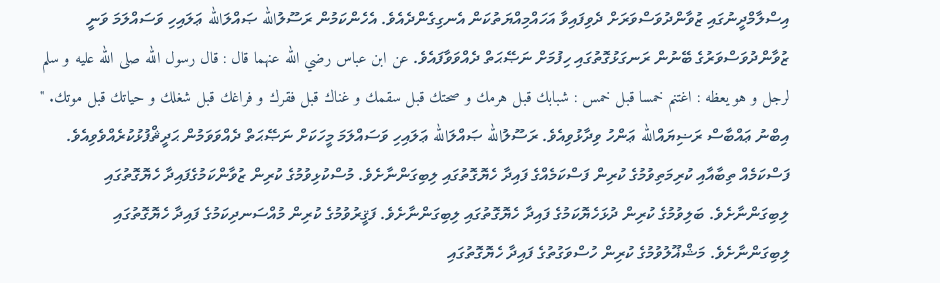އިސްލާމްދީނުގައި ޒުވާންދުވަސްވަރަށް ދެވިފައިވާ އަހައްމިއްޔަތުކަން އެނގިގެންދެއެވެ. އެހެންކަމުން ރަސޫލުالله ޞައްލަالله ޢަލައިހި ވަސައްލަމަ ވަނީ ޒުވާންދުވަސްވަރުގެ ބޭނުން ރަނގަޅުގޮތުގައި ހިފުމަށް ނަޞޭޙަތް ދެއްވަވާފައެވެ. عن ابن عباس رضي الله عنهما قال : قال رسول الله صلى الله عليه و سلم لرجل و هو يعظه : اغتنم خمسا قبل خمس : شبابك قبل هرمك و صحتك قبل سقمك و غناك قبل فقرك و فراغك قبل شغلك و حياتك قبل موتك. " އިބްނު ޢައްބާސް ރަޟިޔައްالله ޢަންހު ވިދާޅުވިއެވެ. ރަސޫލުالله ޞައްލަالله ޢަލައިހި ވަސައްލަމަ މީހަކަށް ނަޞޭޙަތް ދެއްވަވަމުން ޙަދީޘްފުޅުކުރެއްވެވިއެވެ. ފަސްކަމެއް ތިބާއާއި ކުރިމަތިވުމުގެ ކުރިން ފަސްކަމެއްގެ ފައިދާ ހެޔޮގޮތުގައި ލިބިގަންނާށެވެ. މުސްކުޅިވުމުގެ ކުރިން ޒުވާންކަމުގެފައިދާ ހެޔޮގޮތުގައި ލިބިގަންނާށެވެ. ބަލިވުމުގެ ކުރިން ދުޅަހެޔޮކަމުގެ ފައިދާ ހެޔޮގޮތުގައި ލިބިގަންނާށެވެ. ފަޤީރުވުމުގެ ކުރިން މުއްސަނދިކަމުގެ ފައިދާ ހެޔޮގޮތުގައި ލިބިގަންނާށެވެ. މަޝްޣޫލުވުމުގެ ކުރިން ހުސްވަގުތުގެ ފައިދާ ހެޔޮގޮތުގައި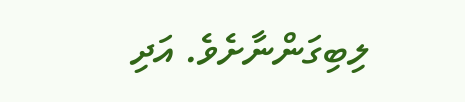ލިބިގަންނާށެވެ. އަދި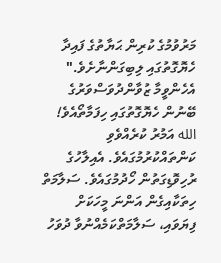މަރުވުމުގެ ކުރިން ޙަޔާތުގެ ފައިދާ ހެޔޮގޮތުގައި ލިބިގަންނާށެވެ."
އެހެންވީމާ ޒުވާންދުވަސްވަރުގެ ބޭނުން ހެޔޮގޮތުގައި ހިފަމާތޯއެވެ! الله އަމުރު ކުރެއްވެވި ކަންތައްކުރުމުގައެވެ. އެއިލާހުގެ ރުހިވޮޑިގަތުން ހޯދުމުގައެވެ. ސަލާމަތް ހިތަކާއިގެން އަންނަ މީހަކަށް ފިޔަވައި، ސަލާމަތްކަމެއްނުވާ ދުވަހު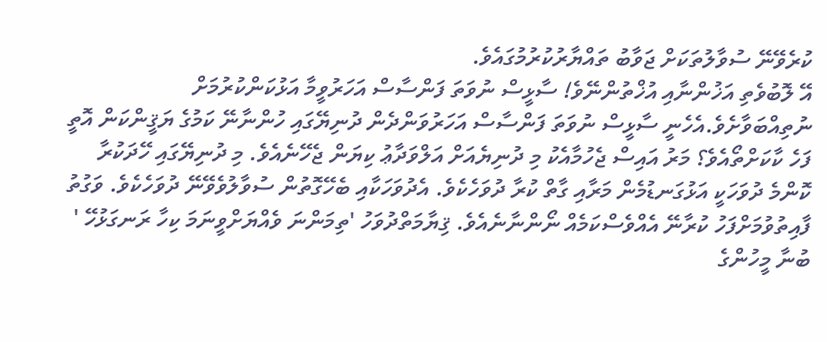ކުރެވޭނޭ ސުވާލުތަކަށް ޖަވާބު ތައްޔާރުކުރުމުގައެވެ.
އޭ ލޮބުވެތި އަޚުންނާއި އުޚްތުންނޭވެ! ސާޅީސް ނުވަތަ ފަންސާސް އަހަރުވީމާ އަޅުކަންކުރުމަށް ނުތިއްބަވާށެވެ.އެހެނީ ސާޅީސް ނުވަތަ ފަންސާސް އަހަރުވަންދެން ދުނިޔޭގައި ހުންނާނޭ ކަމުގެ ޔަޤީންކަން އޮތީ ފަހެ ކާކަށްތޯއެވެ؟ މަރު އައިސް ޖެހުމާއެކު މި ދުނިޔެއަށް އަލްވަދާޢު ކިޔަން ޖެހޭނެއެވެ. މި ދުނިޔޭގައި ހޭދަކުރާ ކޮންމެ ދުވަހަކީ އަޅުގަނޑުމެން މަރާއި ގާތް ކުރާ ދުވަހެކެވެ. އެދުވަހަކާއި ބެހޭގޮތުން ސުވާލުވެވޭނޭ ދުވަހެކެވެ. ވަގުތު ފާއިތުވުމަށްފަހު ކުރާނޭ އެއްވެސްކަމެއް ނޯންނާނެއެވެ. ޤިޔާމަތްދުވަހު 'ތިމަންނަ ވެއްޔަށްވީނަމަ ކިހާ ރަނގަޅުހޭ ' ބުނާ މީހުންގެ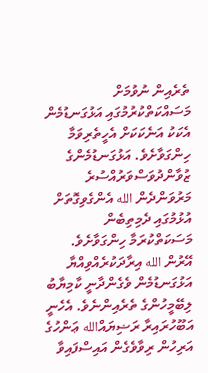ތެރެއިން ނުވުމަށް މަސައްކަތްކުރުމުގައި އަޅުގަނޑުމެން އެކަކު އަނެކަކަށް އެހީތެރިވަމާ ހިންގަވާށެވެ. އަޅުގަނޑުމެންގެ ޒުވާންދުވަސްވަރުއްސުރެ މަރުވަންދެން الله އެންގެވިގޮތަށް އުޅުމުގައި ދެމިތިބެން މަސަކަތްކުރަމާ ހިންގަވާށެވެ. އޭރުން الله އިރާދަކުރެއްވިއްޔާ އަޅުގަނޑުމެން ވެގެންދާނީ ކާމިޔާބު ލިބޭމީހުންގެ ތެރެއިންނެވެ. އެހެނީ އަބޫހުރައިރާ ރަޟިޔައްالله ޢަންހުގެ އަރިހުން ރިވާވެގެން އައިސްފައިވާ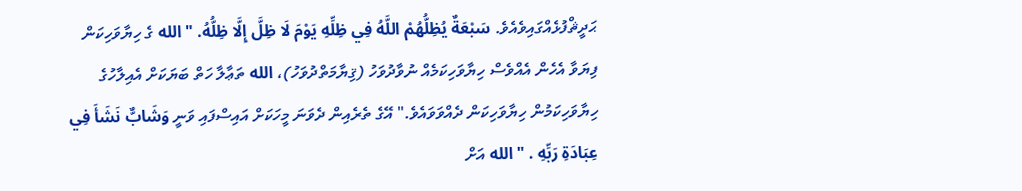ޙަދީޘްފުޅެއްގައިވެއެވެ. سَبْعَةٌ يُظِلُّهُمْ اللَّهُ فِي ظِلِّهِ يَوْمَ لَا ظِلَّ إِلَّا ظِلُّهُ. " الله ގެ ހިޔާވަހިކަން ފިޔަވާ އެހެން އެއްވެސް ހިޔާވަހިކަމެއް ނުވާދުވަހު (ޤިޔާމަތްދުވަހު)، الله ތަޢާލާ ހަތް ބަޔަކަށް އެއިލާހުގެ ހިޔާވަހިކަމުން ހިޔާވަހިކަން ދެއްވަވައެވެ." އޭގެ ތެރެއިން ދެވަނަ މީހަކަށް އައިސްފައި ވަނީ وَشَابٌّ نَشَأَ فِي عِبَادَةِ رَبِّهِ . " الله އަށް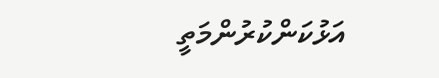އަޅުކަންކުރުންމަތީ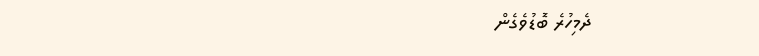ދެމިހުރެ ބޮޑުވެގެން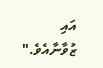އައި ޒުވާނާއެވެ."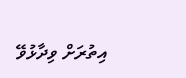އިތުރަށް ވިދާޅުވޭ